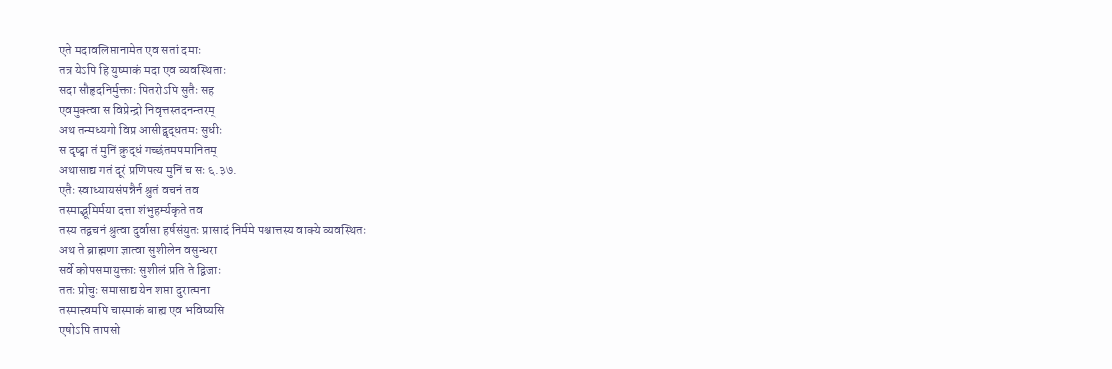एते मदावलिप्तानामेत एव सतां दमाः
तत्र येऽपि हि युष्माकं मदा एव व्यवस्थिताः
सदा सौहृदनिर्मुक्ताः पितरोऽपि सुतैः सह
एवमुक्त्वा स विप्रेन्द्रो निवृत्तस्तदनन्तरम्
अथ तन्मध्यगो विप्र आसीद्वृद्धतमः सुधीः
स दृष्ट्वा तं मुनिं क्रुद्धं गच्छंतमपमानितम्
अथासाद्य गतं दूरं प्रणिपत्य मुनिं च सः ६.३७.
एतैः स्वाध्यायसंपन्नैर्न श्रुतं वचनं तव
तस्माद्भूमिर्मया दत्ता शंभुहर्म्यकृते तव
तस्य तद्वचनं श्रुत्वा दुर्वासा हर्षसंयुतः प्रासादं निर्ममे पश्चात्तस्य वाक्ये व्यवस्थितः
अथ ते ब्राह्मणा ज्ञात्वा सुशीलेन वसुन्धरा
सर्वे कोपसमायुक्ताः सुशीलं प्रति ते द्विजाः
ततः प्रोचुः समासाद्य येन शप्ता दुरात्मना
तस्मात्त्वमपि चास्माकं बाह्य एव भविष्यसि
एषोऽपि तापसो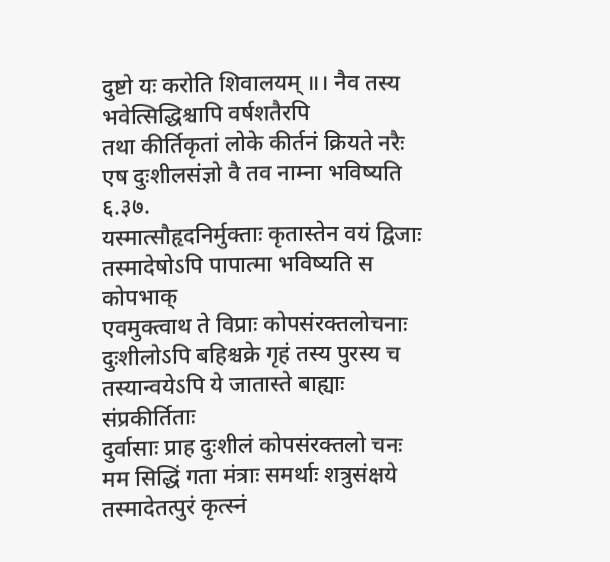दुष्टो यः करोति शिवालयम् ॥। नैव तस्य भवेत्सिद्धिश्चापि वर्षशतैरपि
तथा कीर्तिकृतां लोके कीर्तनं क्रियते नरैः
एष दुःशीलसंज्ञो वै तव नाम्ना भविष्यति ६.३७.
यस्मात्सौहृदनिर्मुक्ताः कृतास्तेन वयं द्विजाः
तस्मादेषोऽपि पापात्मा भविष्यति स कोपभाक्
एवमुक्त्वाथ ते विप्राः कोपसंरक्तलोचनाः
दुःशीलोऽपि बहिश्चक्रे गृहं तस्य पुरस्य च
तस्यान्वयेऽपि ये जातास्ते बाह्याः संप्रकीर्तिताः
दुर्वासाः प्राह दुःशीलं कोपसंरक्तलो चनः
मम सिद्धिं गता मंत्राः समर्थाः शत्रुसंक्षये
तस्मादेतत्पुरं कृत्स्नं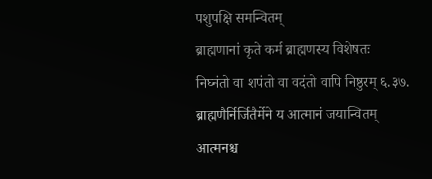पशुपक्षि समन्वितम्
ब्राह्मणानां कृते कर्म ब्राह्मणस्य विशेषतः
निघ्नंतो वा शपंतो वा वदंतो वापि निष्ठुरम् ६.३७.
ब्राह्मणैर्निर्जितैर्मेने य आत्मानं जयान्वितम्
आत्मनश्च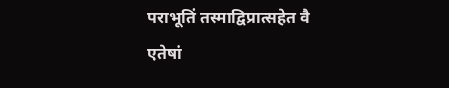पराभूतिं तस्माद्विप्रात्सहेत वै
एतेषां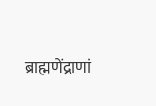ब्राह्मणेंद्राणां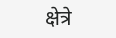क्षेत्रे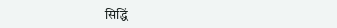सिद्धिं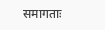समागताः